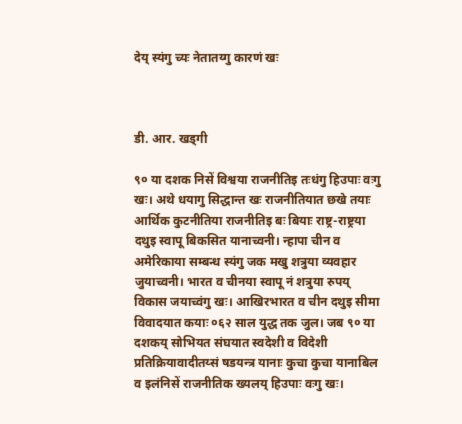देय् स्यंगु च्यः नेतातय्गु कारणं खः



डी. आर. खड्गी

९० या दशक निसें विश्वया राजनीतिइ तःधंगु हिउपाः वःगु खः। अथे धयागु सिद्धान्त खः राजनीतियात छखे तयाः आर्थिक कुटनीतिया राजनीतिइ बः बियाः राष्ट्र-राष्ट्रया दथुइ स्वापू बिकसित यानाच्वनी। न्हापा चीन व अमेरिकाया सम्बन्ध स्यंगु जक मखु शत्रुया व्यवहार जुयाच्वनी। भारत व चीनया स्वापू नं शत्रुया रुपय् विकास जयाच्वंगु खः। आखिरभारत व चीन दथुइ सीमा विवादयात कयाः ०६२ साल युद्ध तक जुल। जब ९० या दशकय् सोभियत संघयात स्वदेशी व विदेशी प्रतिक्रियावादीतय्सं षडयन्त्र यानाः कुचा कुचा यानाबिल व इलंनिसें राजनीतिक ख्यलय् हिउपाः वःगु खः।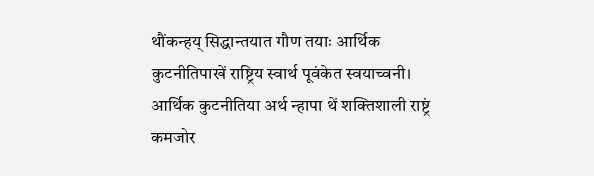थौंकन्हय् सिद्धान्तयात गौण तयाः आर्थिक कुटनीतिपाखें राष्ट्रिय स्वार्थ पूवंकेत स्वयाच्वनी। आर्थिक कुटनीतिया अर्थ न्हापा थें शक्तिशाली राष्ट्रं कमजोर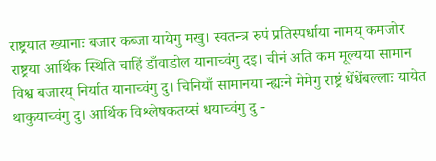राष्ट्रयात ख्यानाः बजार कब्जा यायेगु मखु। स्वतन्त्र रुपं प्रतिस्पर्धाया नामय् कमजोर राष्ट्रया आर्थिक स्थिति चाहिं डाँवाडोल यानाच्वंगु दइ। चीनं अति कम मूल्यया सामान विश्व बजारय् निर्यात यानाच्वंगु दु। चिनियाँ सामानया न्ह्यःने मेमेगु राष्ट्रं धेंधेंबल्लाः यायेत थाकुयाच्वंगु दु। आर्थिक विश्लेषकतय्सं धयाच्वंगु दु -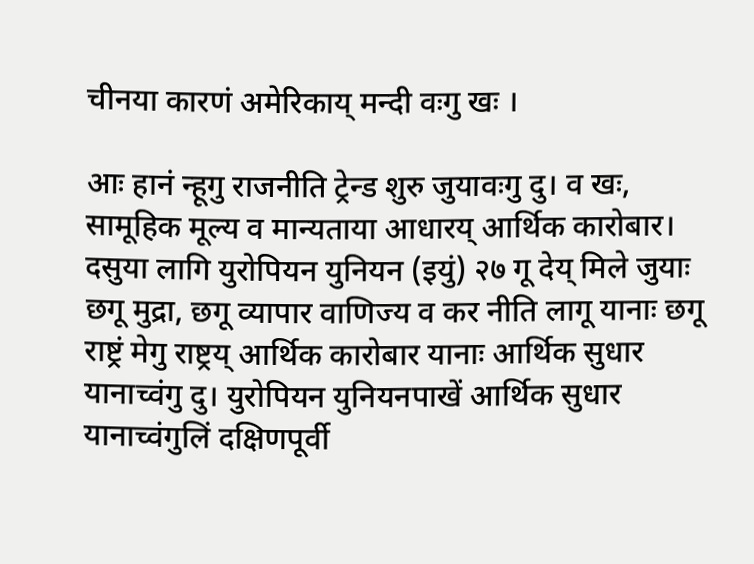चीनया कारणं अमेरिकाय् मन्दी वःगु खः ।

आः हानं न्हूगु राजनीति ट्रेन्ड शुरु जुयावःगु दु। व खः, सामूहिक मूल्य व मान्यताया आधारय् आर्थिक कारोबार। दसुया लागि युरोपियन युनियन (इयुं) २७ गू देय् मिले जुयाः छगू मुद्रा, छगू व्यापार वाणिज्य व कर नीति लागू यानाः छगू राष्ट्रं मेगु राष्ट्रय् आर्थिक कारोबार यानाः आर्थिक सुधार यानाच्वंगु दु। युरोपियन युनियनपाखें आर्थिक सुधार यानाच्वंगुलिं दक्षिणपूर्वी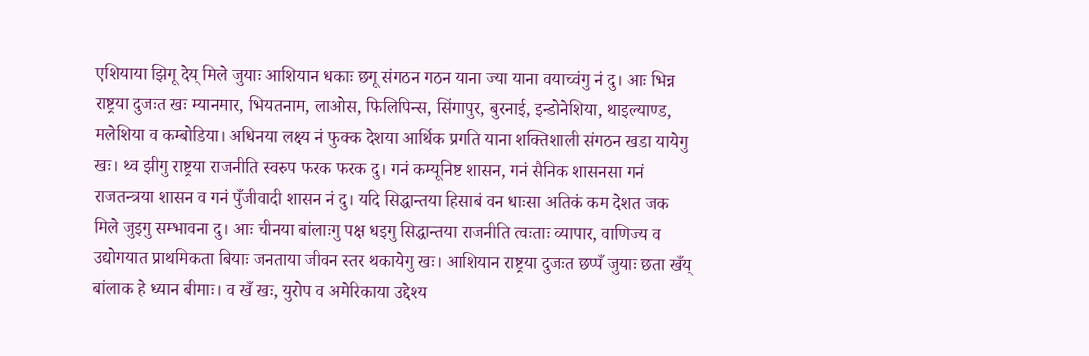एशियाया झिगू देय् मिले जुयाः आशियान धकाः छगू संगठन गठन याना ज्या याना वयाच्वंगु नं दु। आः भिन्न राष्ट्रया दुजःत खः म्यानमार, भियतनाम, लाओस, फिलिपिन्स, सिंगापुर, बुरनाई, इन्डोनेशिया, थाइल्याण्ड, मलेशिया व कम्बोडिया। अधिनया लक्ष्य नं फुक्क देशया आर्थिक प्रगति याना शक्तिशाली संगठन खडा यायेगु खः। थ्व झीगु राष्ट्रया राजनीति स्वरुप फरक फरक दु। गनं कम्यूनिष्ट शासन, गनं सैनिक शासनसा गनं राजतन्त्रया शासन व गनं पुँजीवादी शासन नं दु। यदि सिद्धान्तया हिसाबं वन धाःसा अतिकं कम देशत जक मिले जुइगु सम्भावना दु। आः चीनया बांलाःगु पक्ष धइगु सिद्धान्तया राजनीति त्वःताः व्यापार, वाणिज्य व उद्योगयात प्राथमिकता बियाः जनताया जीवन स्तर थकायेगु खः। आशियान राष्ट्रया दुजःत छप्पँ जुयाः छता खँय् बांलाक हे ध्यान बीमाः। व खँ खः, युरोप व अमेरिकाया उद्देश्य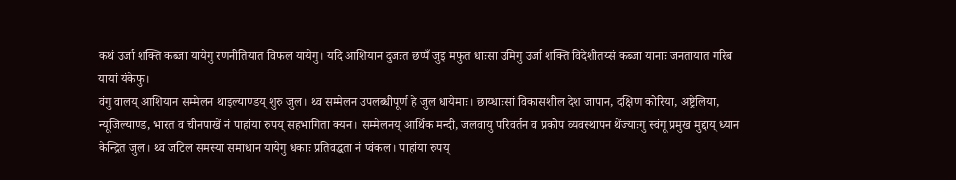कथं उर्जा शक्ति कब्जा यायेगु रणनीतियात विफल यायेगु। यदि आशियान दुजःत छप्पँ जुइ मफुत धाःसा उमिगु उर्जा शक्ति विदेशीतय्सं कब्जा यानाः जनतायात गरिब यायां यंकेफु।
वंगु वालय् आशियान सम्मेलन थाइल्याण्डय् शुरु जुल। थ्व सम्मेलन उपलब्धीपूर्ण हे जुल धायेमाः। छाय्धाःसां विकासशील देश जापान, दक्षिण कोरिया, अष्ट्रेलिया, न्यूजिल्याण्ड, भारत व चीनपाखें नं पाहांया रुपय् सहभागिता क्यन। सम्मेलनय् आर्थिक मन्दी, जलवायु परिवर्तन व प्रकोप व्यवस्थापन थेंज्याःगु स्वंगू प्रमुख मुद्दाय् ध्यान केन्द्रित जुल। थ्व जटिल समस्या समाधान यायेगु धकाः प्रतिवद्धता नं प्वंकल। पाहांया रुपय्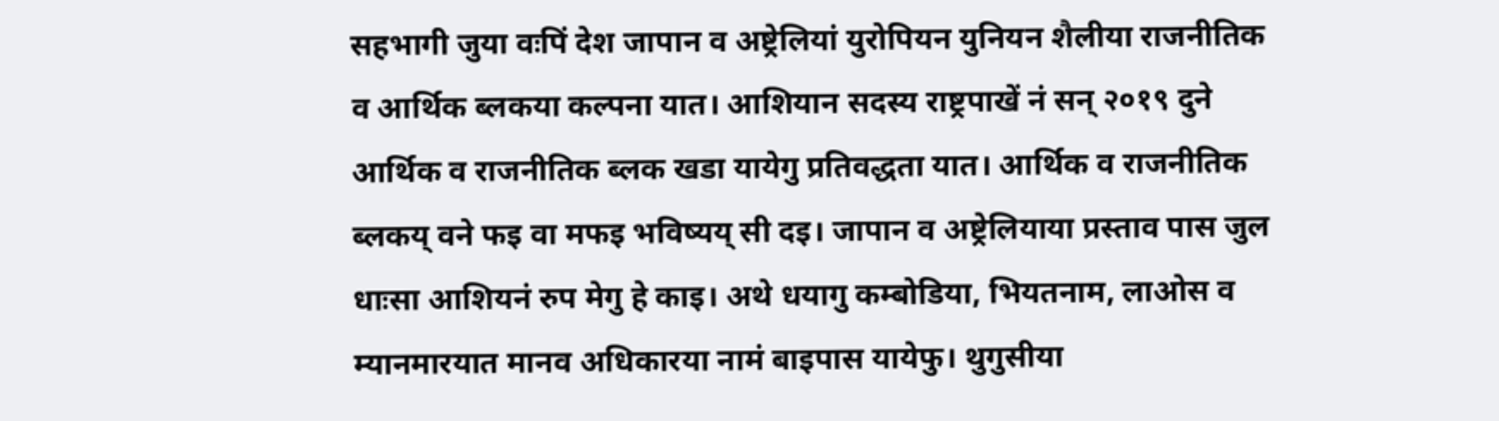सहभागी जुया वःपिं देश जापान व अष्ट्रेलियां युरोपियन युनियन शैलीया राजनीतिक व आर्थिक ब्लकया कल्पना यात। आशियान सदस्य राष्ट्रपाखें नं सन् २०१९ दुने आर्थिक व राजनीतिक ब्लक खडा यायेगु प्रतिवद्धता यात। आर्थिक व राजनीतिक ब्लकय् वने फइ वा मफइ भविष्यय् सी दइ। जापान व अष्ट्रेलियाया प्रस्ताव पास जुल धाःसा आशियनं रुप मेगु हे काइ। अथे धयागु कम्बोडिया, भियतनाम, लाओस व म्यानमारयात मानव अधिकारया नामं बाइपास यायेफु। थुगुसीया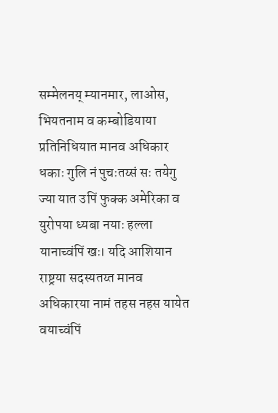सम्मेलनय् म्यानमार, लाओस, भियतनाम व कम्बोडियाया प्रतिनिधियात मानव अधिकार धकाः गुलि नं पुचःतय्सं सः तयेगु ज्या यात उपिं फुक्क अमेरिका व युरोपया ध्यबा नयाः हल्ला यानाच्वंपिं खः। यदि आशियान राष्ट्रया सदस्यतय्त मानव अधिकारया नामं तहस नहस यायेत वयाच्वंपिं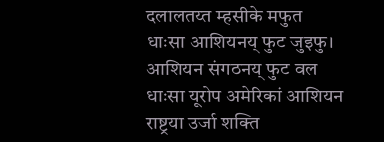दलालतय्त म्हसीके मफुत धाःसा आशियनय् फुट जुइफु। आशियन संगठनय् फुट वल धाःसा यूरोप अमेरिकां आशियन राष्ट्रया उर्जा शक्ति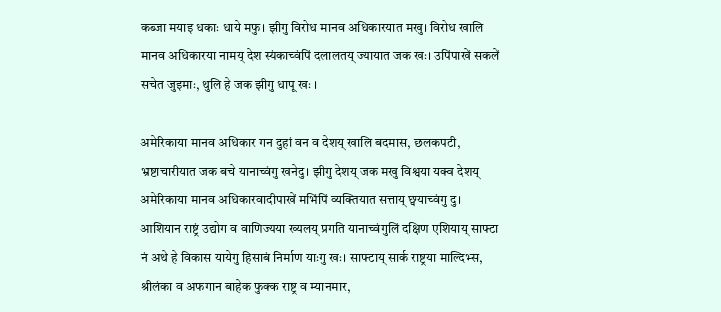कब्जा मयाइ धकाः धाये मफु। झीगु विरोध मानव अधिकारयात मखु। विरोध खालि मानव अधिकारया नामय् देश स्यंकाच्वंपिं दलालतय् ज्यायात जक खः। उपिंपाखें सकलें सचेत जुइमाः, थुलि हे जक झीगु धापू खः ।

अमेरिकाया मानव अधिकार गन दुहां वन व देशय् खालि बदमास, छलकपटी, भ्रष्टाचारीयात जक बचे यानाच्वंगु खनेदु। झीगु देशय् जक मखु विश्वया यक्व देशय् अमेरिकाया मानव अधिकारवादीपाखें मभिंपिं व्यक्तियात सत्ताय् छ्वयाच्वंगु दु।
आशियान राष्ट्रं उद्योग व वाणिज्यया ख्यलय् प्रगति यानाच्वंगुलिं दक्षिण एशियाय् साफ्टा नं अथे हे विकास यायेगु हिसाबं निर्माण याःगु खः। साफ्टाय् सार्क राष्ट्रया माल्दिभ्स, श्रीलंका व अफगान बाहेक फुक्क राष्ट्र व म्यानमार,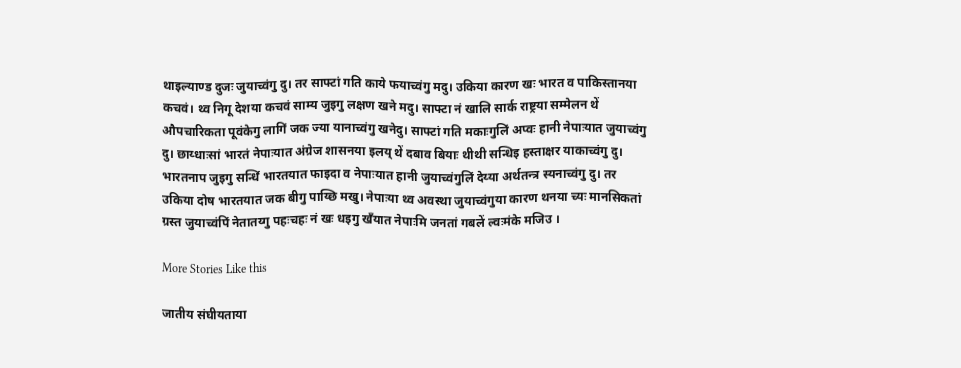थाइल्याण्ड दुजः जुयाच्वंगु दु। तर साफ्टां गति काये फयाच्वंगु मदु। उकिया कारण खः भारत व पाकिस्तानया कचवं। थ्व निगू देशया कचवं साम्य जुइगु लक्षण खने मदु। साफ्टा नं खालि सार्क राष्ट्रया सम्मेलन थें औपचारिकता पूवंकेगु लागिं जक ज्या यानाच्वंगु खनेदु। साफ्टां गति मकाःगुलिं अप्वः हानी नेपाःयात जुयाच्वंगु दु। छाय्धाःसां भारतं नेपाःयात अंग्रेज शासनया इलय् थें दबाव बियाः थीथी सन्धिइ हस्ताक्षर याकाच्वंगु दु। भारतनाप जुइगु सन्धिं भारतयात फाइदा व नेपाःयात हानी जुयाच्वंगुलिं देय्या अर्थतन्त्र स्यनाच्वंगु दु। तर उकिया दोष भारतयात जक बीगु पाय्छि मखु। नेपाःया थ्व अवस्था जुयाच्वंगुया कारण थनया च्यः मानसिकतां ग्रस्त जुयाच्वंपिं नेतातय्गु पहःचहः नं खः धइगु खँयात नेपाःमि जनतां गबलें ल्वःमंके मजिउ ।

More Stories Like this

जातीय संघीयताया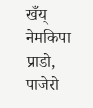खँय् नेमकिपा
प्राडो, पाजेरो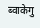ब्वाकेगु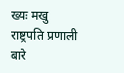ख्यः मखु
राष्ट्रपति प्रणाली बारे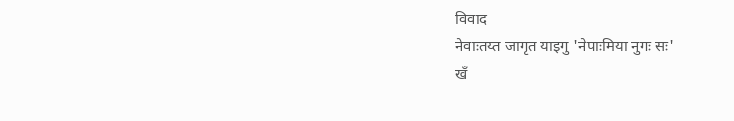विवाद
नेवाःतय्त जागृत याइगु 'नेपाःमिया नुगः सः'
खँ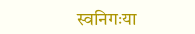स्वनिगःया